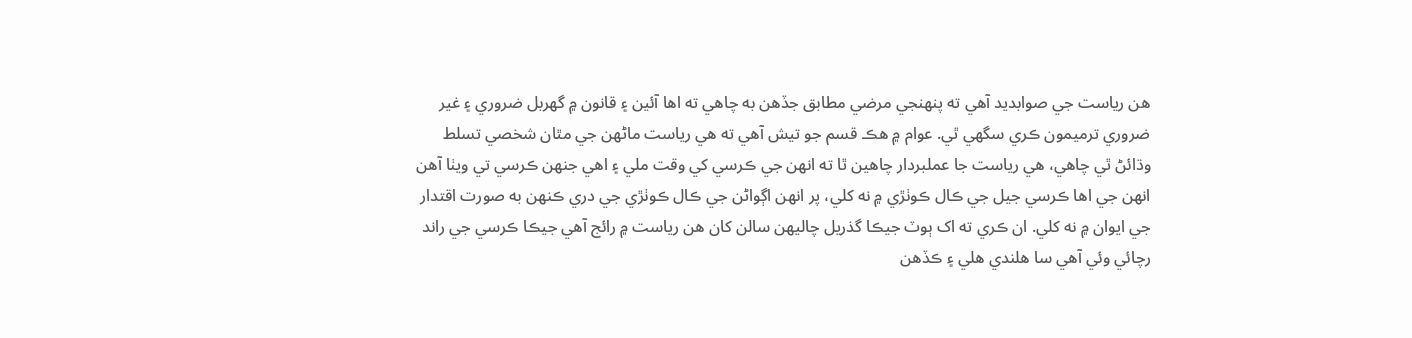هن رياست جي صوابديد آهي ته پنهنجي مرضي مطابق جڏهن به چاهي ته اها آئين ۽ قانون ۾ گهربل ضروري ۽ غير ضروري ترميمون ڪري سگهي ٿي. عوام ۾ هڪ قسم جو تيش آهي ته هي رياست ماڻهن جي مٿان شخصي تسلط وڌائڻ ٿي چاهي، هي رياست جا عملبردار چاهين ٿا ته انهن جي ڪرسي کي وقت ملي ۽ اهي جنهن ڪرسي تي ويٺا آهن انهن جي اها ڪرسي جيل جي ڪال ڪوٺڙي ۾ نه کلي، پر انهن اڳواڻن جي ڪال ڪوٺڙي جي دري ڪنهن به صورت اقتدار جي ايوان ۾ نه کلي. ان ڪري ته اک ٻوٽ جيڪا گذريل چاليهن سالن کان هن رياست ۾ رائج آهي جيڪا ڪرسي جي راند رچائي وئي آهي سا هلندي هلي ۽ ڪڏهن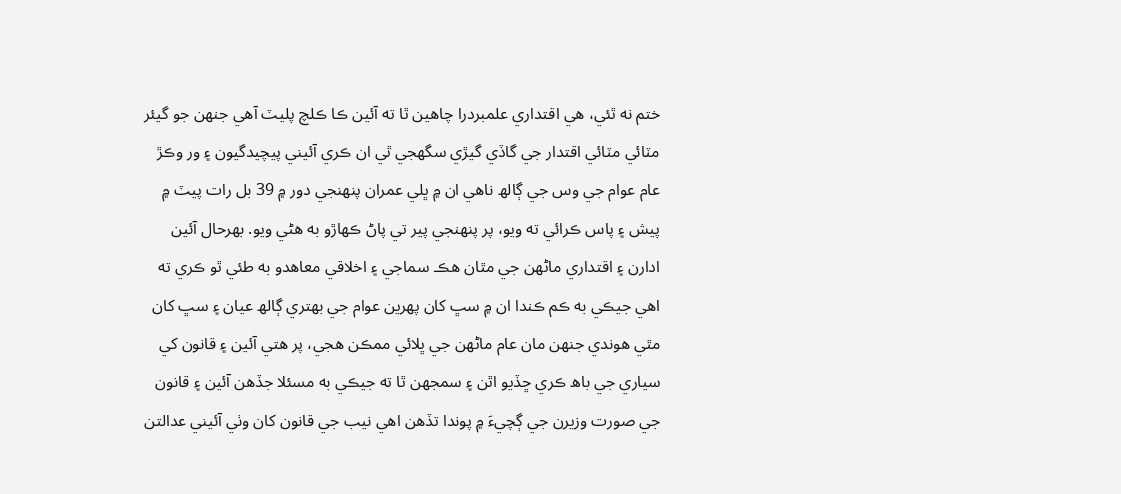ختم نه ٿئي، هي اقتداري علمبردرا چاهين ٿا ته آئين ڪا ڪلچ پليٽ آهي جنهن جو گيئر مٽائي مٽائي اقتدار جي گاڏي گيڙي سگهجي ٿي ان ڪري آئيني پيچيدگيون ۽ ور وڪڙ عام عوام جي وس جي ڳالھ ناهي ان ۾ ڀلي عمران پنهنجي دور ۾ 39 بل رات پيٽ ۾ پيش ۽ پاس ڪرائي ته ويو، پر پنهنجي پير تي پاڻ ڪهاڙو به هڻي ويو. بهرحال آئين ادارن ۽ اقتداري ماڻهن جي مٿان هڪ سماجي ۽ اخلاقي معاهدو به طئي ٿو ڪري ته اهي جيڪي به ڪم ڪندا ان ۾ سڀ کان پهرين عوام جي بهتري ڳالھ عيان ۽ سڀ کان مٿي هوندي جنهن مان عام ماڻهن جي ڀلائي ممڪن هجي، پر هتي آئين ۽ قانون کي سياري جي باھ ڪري ڇڏيو اٿن ۽ سمجهن ٿا ته جيڪي به مسئلا جڏهن آئين ۽ قانون جي صورت وزيرن جي ڳچيءَ ۾ پوندا تڏهن اهي نيب جي قانون کان وٺي آئيني عدالتن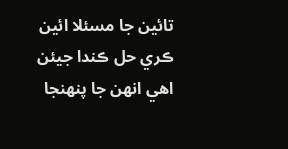تائين جا مسئلا ائين ڪري حل ڪندا جيئن اهي انهن جا پنهنجا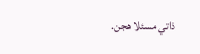ذاتي مسئلا هجن.